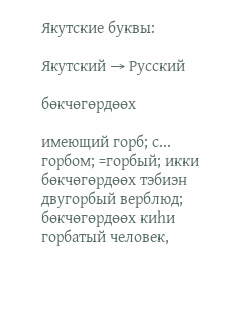Якутские буквы:

Якутский → Русский

бөкчөгөрдөөх

имеющий горб; с... горбом; =горбый; икки бөкчөгөрдөөх тэбиэн двугорбый верблюд; бөкчөгөрдөөх киһи горбатый человек,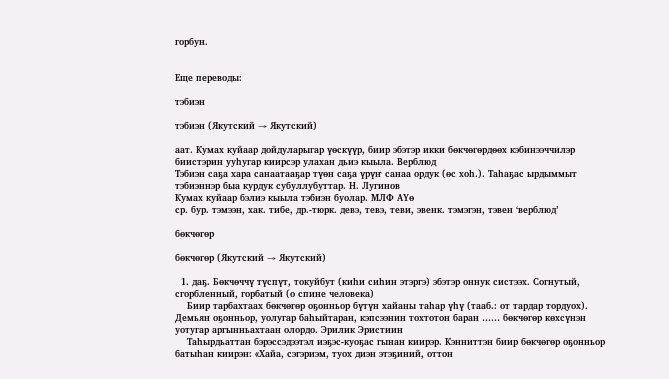горбун.


Еще переводы:

тэбиэн

тэбиэн (Якутский → Якутский)

аат. Кумах куйаар дойдуларыгар үөскүүр, биир эбэтэр икки бөкчөгөрдөөх кэбинээччилэр биистэрин ууһугар киирсэр улахан дьиэ кыыла. Верблюд
Тэбиэн саҕа хара санаатааҕар түөн саҕа үрүҥ санаа ордук (өс хоһ.). Таһаҕас ырдыммыт тэбиэннэр быа курдук субуллубуттар. Н. Лугинов
Кумах куйаар бэлиэ кыыла тэбиэн буолар. МЛФ АҮө
ср. бур. тэмээн, хак. тибе, др.-тюрк. девэ, тевэ, теви, эвенк. тэмэгэн, тэвен ‘верблюд’

бөкчөгөр

бөкчөгөр (Якутский → Якутский)

  1. даҕ. Бөкчөччү түспүт, токуйбут (киһи сиһин этэргэ) эбэтэр оннук систээх. Согнутый, сгорбленный, горбатый (о спине человека)
    Биир тарбахтаах бөкчөгөр оҕонньор бүтүн хайаны таһар үһү (тааб.: от тардар тордуох). Демьян оҕонньор, уолугар баһыйтаран, кэпсээнин тохтотон баран …… бөкчөгөр көхсүнэн уотугар аргынньахтаан олордо. Эрилик Эристиин
    Таһырдьаттан бэрэссэдээтэл иэҕэс-куоҕас гынан киирэр. Кэнниттэн биир бөкчөгөр оҕонньор батыһан киирэн: «Хайа, сэгэриэм, туох диэн этэҕиний, оттон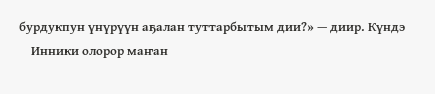бурдукпун үнүрүүн аҕалан туттарбытым дии?» — диир. Күндэ
    Инники олорор маҥан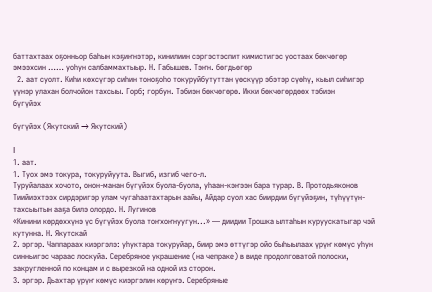баттахтаах оҕонньор баһын кэҕиҥнэтэр, кинилиин сэргэстэспит кимистигэс уостаах бөкчөгөр эмээхсин …… уоһун салбаммахтыыр. Н. Габышев. Тэҥн. бөгдьөгөр
  2. аат суолт. Киһи көхсүгэр сиһин тоноҕоһо токуруйбутуттан үөскүүр эбэтэр сүөһү, кыыл сиһигэр үүнэр улахан болчойон тахсыы. Горб; горбун. Тэбиэн бөкчөгөрө. Икки бөкчөгөрдөөх тэбиэн
бүгүйэх

бүгүйэх (Якутский → Якутский)

I
1. аат.
1. Туох эмэ токура, токуруйуута. Выгиб, изгиб чего-л.
Туруйалаах хочото, онон-манан бүгүйэх буола-буола, уһаан-кэҥээн бара турар. В. Протодьяконов
Тиийиэхтээх сирдэригэр улам чугаһаатахтарын аайы, Айдар суол хас биирдии бүгүйэҕин, түһүүтүн-тахсыытын ааҕа билэ олордо. Н. Лугинов
«Кинини көрдөххүнэ үс бүгүйэх буола тоҥхоҥнуугун...» — диидии Трошка ылтаһын куруускатыгар чэй кутунна. Н. Якутскай
2. эргэр. Чаппараах киэргэлэ: уһуктара токуруйар, биир эмэ өттүгэр ойо быһыылаах үрүҥ көмүс уһун синньигэс чараас лоскуйа. Серебряное украшение (на чепраке) в виде продолговатой полоски, закругленной по концам и с вырезкой на одной из сторон.
3. эргэр. Дьахтар үрүҥ көмүс киэргэлин көрүҥэ. Серебряные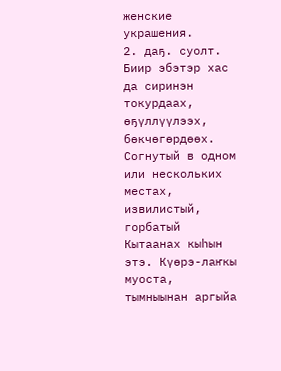женские украшения.
2. даҕ. суолт. Биир эбэтэр хас да сиринэн токурдаах, өҕүллүүлээх, бөкчөгөрдөөх. Согнутый в одном или нескольких местах, извилистый, горбатый
Кытаанах кыһын этэ. Күөрэ-лаҥкы муоста, тымныынан аргыйа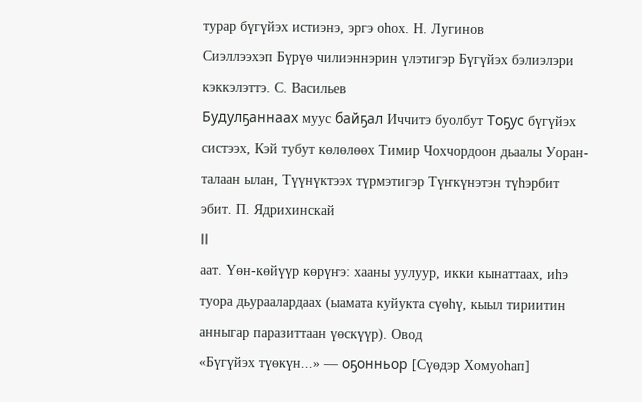турар бүгүйэх истиэнэ, эргэ оһох. Н. Лугинов
Сиэллээхэп Бүрүө чилиэннэрин үлэтигэр Бүгүйэх бэлиэлэри кэккэлэттэ. С. Васильев
Будулҕаннаах муус байҕал Иччитэ буолбут Тоҕус бүгүйэх систээх, Кэй тубут көлөлөөх Тимир Чохчордоон дьаалы Уоран-талаан ылан, Түүнүктээх түрмэтигэр Түҥкүнэтэн түһэрбит эбит. П. Ядрихинскай
II
аат. Үөн-көйүүр көрүҥэ: хааны уулуур, икки кынаттаах, иһэ туора дьураалардаах (ыамата куйукта сүөһү, кыыл тириитин анныгар паразиттаан үөскүүр). Овод
«Бүгүйэх түөкүн...» — оҕонньор [Сүөдэр Хомуоһап]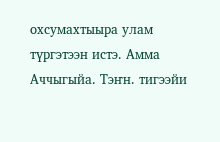охсумахтыыра улам түргэтээн истэ. Амма Аччыгыйа. Тэҥн. тигээйи